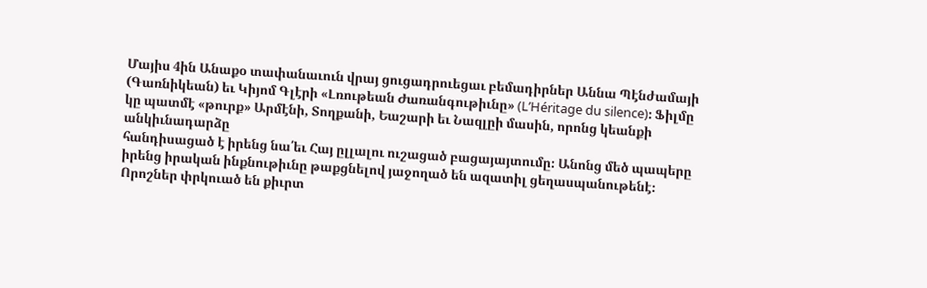Մայիս 4ին Անաքօ տափանաւուն վրայ ցուցադրուեցաւ բեմադիրներ Աննա Պէնժամայի (Գառնիկեան) եւ Կիյոմ Գլէրի «Լռութեան Ժառանգութիւնը» (L’Héritage du silence)։ Ֆիլմը կը պատմէ «թուրք» Արմէնի, Տողքանի, Եաշարի եւ Նազլըի մասին, որոնց կեանքի անկիւնադարձը
հանդիսացած է իրենց նա՛եւ Հայ ըլլալու ուշացած բացայայտումը։ Անոնց մեծ պապերը իրենց իրական ինքնութիւնը թաքցնելով յաջողած են ազատիլ ցեղասպանութենէ։ Որոշներ փրկուած են քիւրտ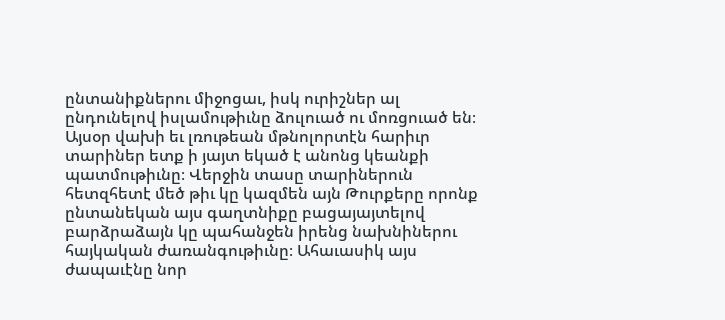ընտանիքներու միջոցաւ, իսկ ուրիշներ ալ ընդունելով իսլամութիւնը ձուլուած ու մոռցուած են։ Այսօր վախի եւ լռութեան մթնոլորտէն հարիւր տարիներ ետք ի յայտ եկած է անոնց կեանքի պատմութիւնը։ Վերջին տասը տարիներուն հետզհետէ մեծ թիւ կը կազմեն այն Թուրքերը որոնք ընտանեկան այս գաղտնիքը բացայայտելով բարձրաձայն կը պահանջեն իրենց նախնիներու հայկական ժառանգութիւնը։ Ահաւասիկ այս ժապաւէնը նոր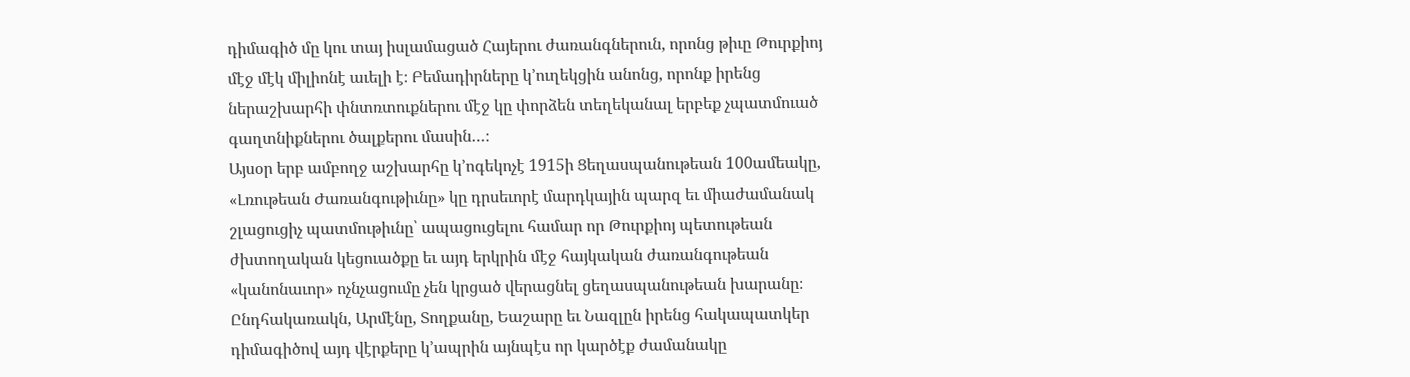դիմագիծ մը կու տայ իսլամացած Հայերու ժառանգներուն, որոնց թիւը Թուրքիոյ մէջ մէկ միլիոնէ աւելի է։ Բեմադիրները կ՚ուղեկցին անոնց, որոնք իրենց ներաշխարհի փնտռտուքներու մէջ կը փորձեն տեղեկանալ երբեք չպատմուած գաղտնիքներու ծալքերու մասին…։
Այսօր երբ ամբողջ աշխարհը կ՚ոգեկոչէ 1915ի Ցեղասպանութեան 100ամեակը, «Լռութեան Ժառանգութիւնը» կը դրսեւորէ մարդկային պարզ եւ միաժամանակ շլացուցիչ պատմութիւնը՝ ապացուցելու համար որ Թուրքիոյ պետութեան ժխտողական կեցուածքը եւ այդ երկրին մէջ հայկական ժառանգութեան «կանոնաւոր» ոչնչացումը չեն կրցած վերացնել ցեղասպանութեան խարանը։ Ընդհակառակն, Արմէնը, Տողքանը, Եաշարը եւ Նազլըն իրենց հակապատկեր դիմագիծով այդ վէրքերը կ՚ապրին այնպէս որ կարծէք ժամանակը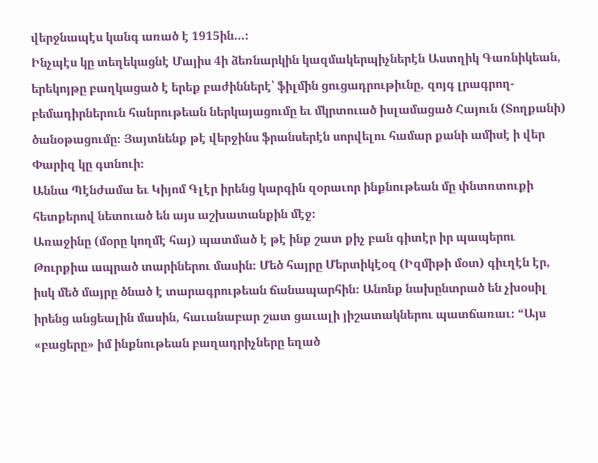վերջնապէս կանգ առած է 1915ին…։
Ինչպէս կը տեղեկացնէ Մայիս 4ի ձեռնարկին կազմակերպիչներէն Աստղիկ Գառնիկեան, երեկոյթը բաղկացած է երեք բաժիններէ՝ ֆիլմին ցուցադրութիւնը, զոյգ լրագրող-բեմադիրներուն հանրութեան ներկայացումը եւ մկրտուած իսլամացած Հայուն (Տողքանի) ծանօթացումը։ Յայտնենք թէ վերջինս ֆրանսերէն սորվելու համար քանի ամիսէ ի վեր Փարիզ կը գտնուի։
Աննա Պէնժամա եւ Կիյոմ Գլէր իրենց կարգին զօրաւոր ինքնութեան մը փնտռտուքի հետքերով նետուած են այս աշխատանքին մէջ։
Առաջինը (մօրը կողմէ հայ) պատմած է թէ ինք շատ քիչ բան գիտէր իր պապերու Թուրքիա ապրած տարիներու մասին։ Մեծ հայրը Մերտիկէօզ (Իզմիթի մօտ) գիւղէն էր, իսկ մեծ մայրը ծնած է տարագրութեան ճանապարհին։ Անոնք նախընտրած են չխօսիլ իրենց անցեալին մասին, հաւանաբար շատ ցաւալի յիշատակներու պատճառաւ։ “Այս «բացերը» իմ ինքնութեան բաղադրիչները եղած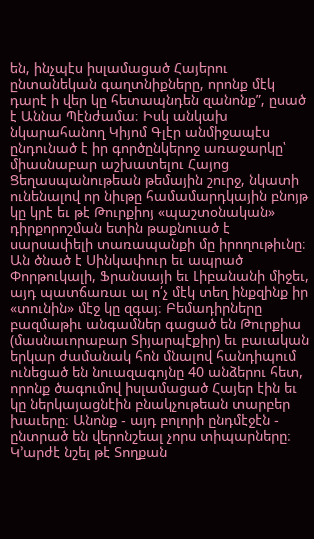են, ինչպէս իսլամացած Հայերու ընտանեկան գաղտնիքները, որոնք մէկ դարէ ի վեր կը հետապնդեն զանոնք”, ըսած է Աննա Պէնժամա։ Իսկ անկախ նկարահանող Կիյոմ Գլէր անմիջապէս ընդունած է իր գործընկերոջ առաջարկը՝ միասնաբար աշխատելու Հայոց Ցեղասպանութեան թեմային շուրջ, նկատի ունենալով որ նիւթը համամարդկային բնոյթ կը կրէ եւ թէ Թուրքիոյ «պաշտօնական» դիրքորոշման ետին թաքնուած է սարսափելի տառապանքի մը իրողութիւնը։ Ան ծնած է Սինկափուր եւ ապրած Փորթուկալի, Ֆրանսայի եւ Լիբանանի միջեւ, այդ պատճառաւ ալ ո՛չ մէկ տեղ ինքզինք իր «տունին» մէջ կը զգայ։ Բեմադիրները բազմաթիւ անգամներ գացած են Թուրքիա (մասնաւորաբար Տիյարպէքիր) եւ բաւական երկար ժամանակ հոն մնալով հանդիպում ունեցած են նուազագոյնը 40 անձերու հետ, որոնք ծագումով իսլամացած Հայեր էին եւ կը ներկայացնէին բնակչութեան տարբեր խաւերը։ Անոնք - այդ բոլորի ընդմէջէն - ընտրած են վերոնշեալ չորս տիպարները։ Կ՚արժէ նշել թէ Տողքան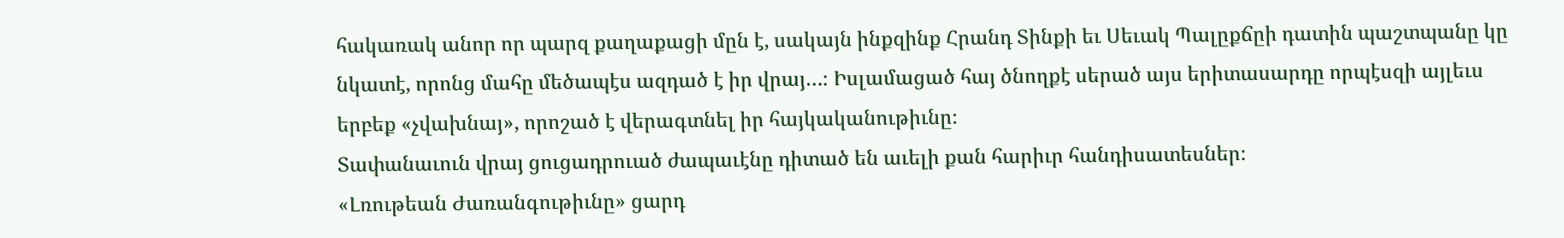հակառակ անոր որ պարզ քաղաքացի մըն է, սակայն ինքզինք Հրանդ Տինքի եւ Սեւակ Պալըքճըի դատին պաշտպանը կը նկատէ, որոնց մահը մեծապէս ազդած է իր վրայ…։ Իսլամացած հայ ծնողքէ սերած այս երիտասարդը որպէսզի այլեւս երբեք «չվախնայ», որոշած է վերագտնել իր հայկականութիւնը։
Տափանաւուն վրայ ցուցադրուած ժապաւէնը դիտած են աւելի քան հարիւր հանդիսատեսներ։
«Լռութեան Ժառանգութիւնը» ցարդ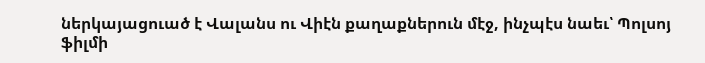ներկայացուած է Վալանս ու Վիէն քաղաքներուն մէջ, ինչպէս նաեւ՝ Պոլսոյ ֆիլմի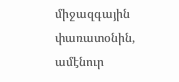միջազգային փառատօնին, ամէնուր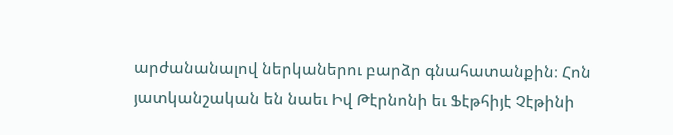արժանանալով ներկաներու բարձր գնահատանքին։ Հոն յատկանշական են նաեւ Իվ Թէրնոնի եւ Ֆէթհիյէ Չէթինի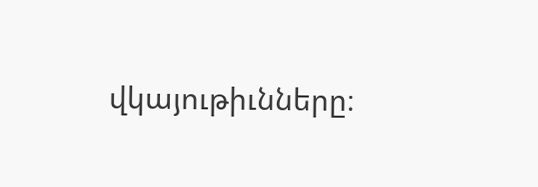վկայութիւնները։